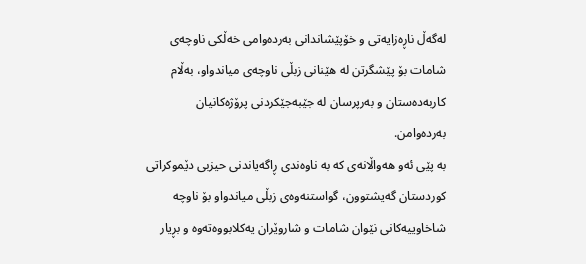لەگەڵ ناڕەزایەتی و خۆپێشاندانی بەردەوامی خەڵکی ناوچەی شامات بۆ پێشگرتن لە هێنانی زبڵی ناوچەی میاندواو، بەڵام کاربەدەستان و بەرپرسان لە جێبەجێکردنی پرۆژەکانیان بەردەوامن.
بە پێی ئەو هەواڵانەی کە بە ناوەندی ڕاگەیاندنی حیزبی دێموکراتی کوردستان گەیشتوون، گواستنەوەی زبڵی میاندواو بۆ ناوچە شاخاوییەکانی نێوان شامات و شاروێران یەکلابووەتەوە و بڕیار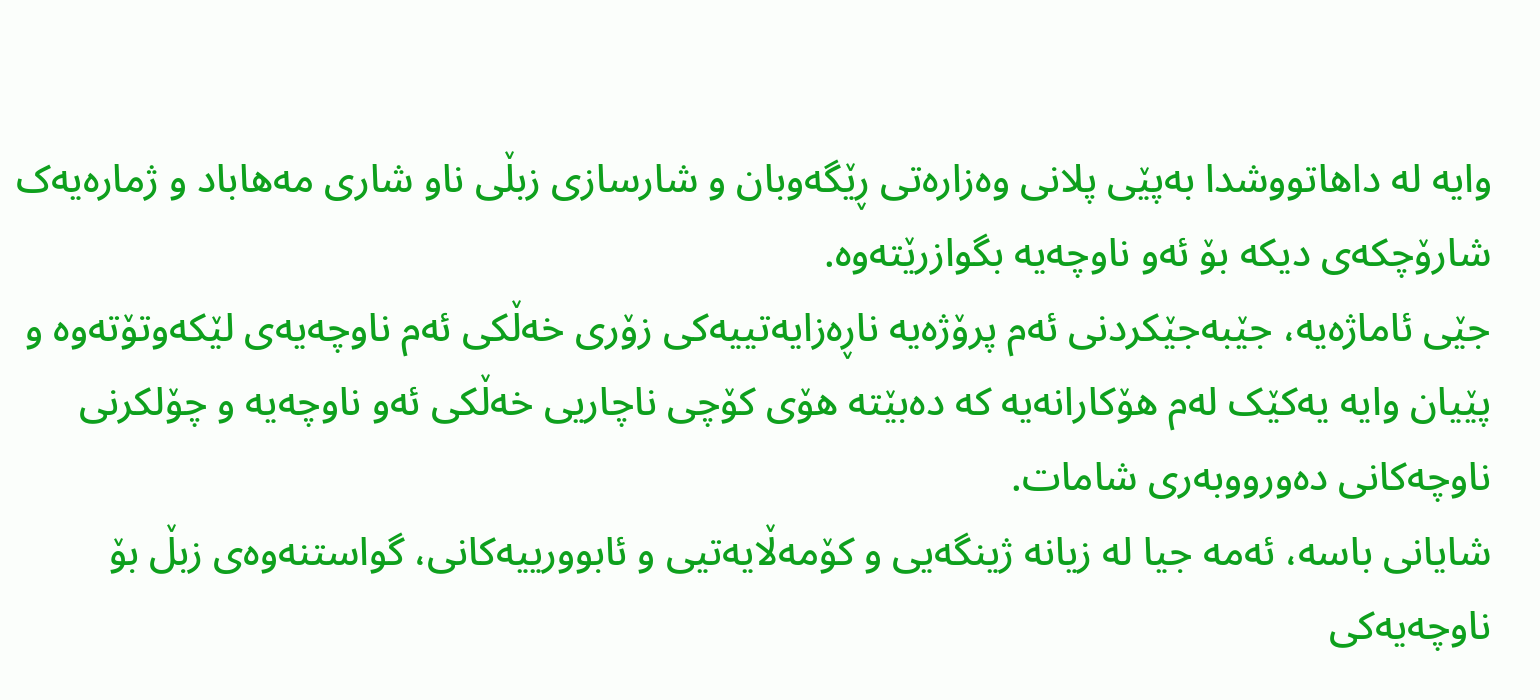وایە لە داهاتووشدا بەپێی پلانی وەزارەتی ڕێگەوبان و شارسازی زبڵی ناو شاری مەهاباد و ژمارەیەک شارۆچکەی دیکە بۆ ئەو ناوچەیە بگوازرێتەوە.
جێی ئاماژەیە، جێبەجێکردنی ئەم پرۆژەیە ناڕەزایەتییەکی زۆری خەڵکی ئەم ناوچەیەی لێکەوتۆتەوە و پێیان وایە یەکێک لەم هۆکارانەیە کە دەبێتە هۆی کۆچی ناچاریی خەڵکی ئەو ناوچەیە و چۆلکرنی ناوچەکانی دەورووبەری شامات.
شایانی باسە، ئەمە جیا لە زیانە ژینگەیی و کۆمەڵایەتیی و ئابوورییەکانی، گواستنەوەی زبڵ بۆ ناوچەیەکی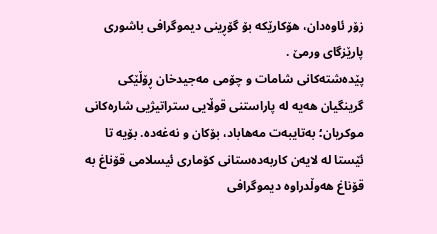زۆر ئاوەدان، هۆکارێکە بۆ گۆڕینی دیموگرافی باشوری پارێزگای ورمێ .
پێدەشتەکانی شامات و چۆمی مەجیدخان ڕۆڵێکی گرینگیان هەیە لە پاراستنی قوڵایی ستراتیژیی شارەکانی موکریان؛ بەتایبەت مەهاباد، بۆکان و نەغەدە. بۆیە تا ئێستا لە لایەن کاربەدەستانی کۆماری ئیسلامی قۆناغ بە قۆناغ هەوڵدراوە دیموگرافی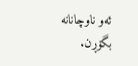ئەو ناوچانانە بگۆڕن.